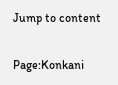Jump to content

Page:Konkani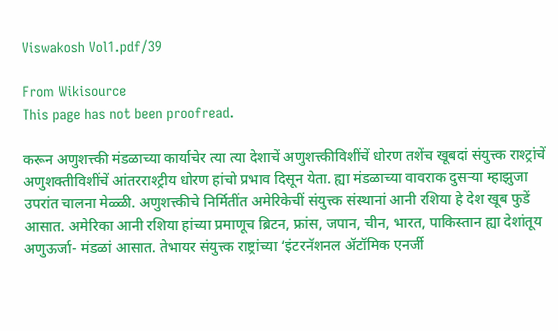Viswakosh Vol1.pdf/39

From Wikisource
This page has not been proofread.

करून अणुशत्त्की मंडळाच्या कार्याचेर त्या त्या देशाचें अणुशत्त्कीविशींचें धोरण तशेंच खूबदां संयुत्त्क राश्ट्रांचें अणुशक्तीविशींचें आंतरराश्ट्रीय धोरण हांचो प्रभाव दिसून येता. ह्या मंडळाच्या वावराक दुसऱ्या म्हाझुजा उपरांत चालना मेळ्ळी. अणुशत्त्कीचे निर्मितींत अमेरिकेचीं संयुत्त्क संस्थानां आनी रशिया हे देश खूब फुडें आसात. अमेरिका आनी रशिया हांच्या प्रमाणूच ब्रिटन, फ्रांस, जपान, चीन, भारत, पाकिस्तान ह्या देशांतूय अणुऊर्जा- मंडळां आसात. तेभायर संयुत्त्क राष्ट्रांच्या ‘इंटरनॅशनल ॲटॉमिक एनर्जी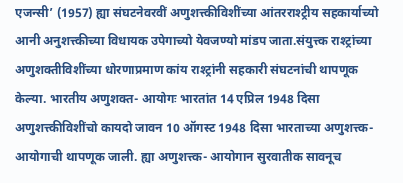एजन्सी’ (1957) ह्या संघटनेवरवीं अणुशत्त्कीविशींच्या आंतरराश्ट्रीय सहकार्याच्यो आनी अनुशत्त्कीच्या विधायक उपेगाच्यो येवजण्यो मांडप जाता.संयुत्त्क राश्ट्रांच्या अणुशक्तीविशींच्या धोरणाप्रमाण कांय राश्ट्रांनी सहकारी संघटनांची थापणूक केल्या. भारतीय अणुशक्त- आयोगः भारतांत 14 एप्रिल 1948 दिसा अणुशत्त्कीविशींचो कायदो जावन 10 ऑगस्ट 1948 दिसा भारताच्या अणुशत्त्क- आयोगाची थापणूक जाली. ह्या अणुशत्त्क- आयोगान सुरवातीक सावनूच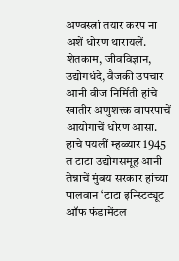अण्वस्त्रां तयार करप ना अशें धोरण थारायलें. शेतकाम, जीवविज्ञान, उद्योगधंदे, वैजकी उपचार आनी वीज निर्मिती हांचे खातीर अणुशत्त्क वापरपाचें आयोगाचें धोरण आसा. हाचे पयलीं म्हळ्यार 1945 त टाटा उद्योगसमूह आनी तेन्नाचें मुंबय सरकार हांच्या पालवान ‘टाटा इन्स्टिट्यूट ऑफ फंडामेंटल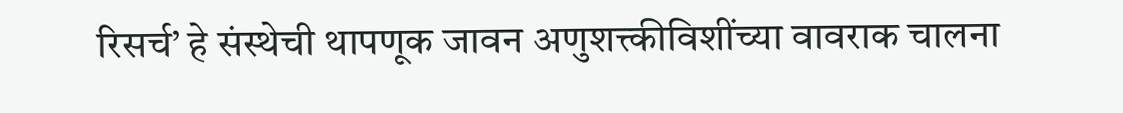रिसर्च’ हे संस्थेची थापणूक जावन अणुशत्त्कीविशींच्या वावराक चालना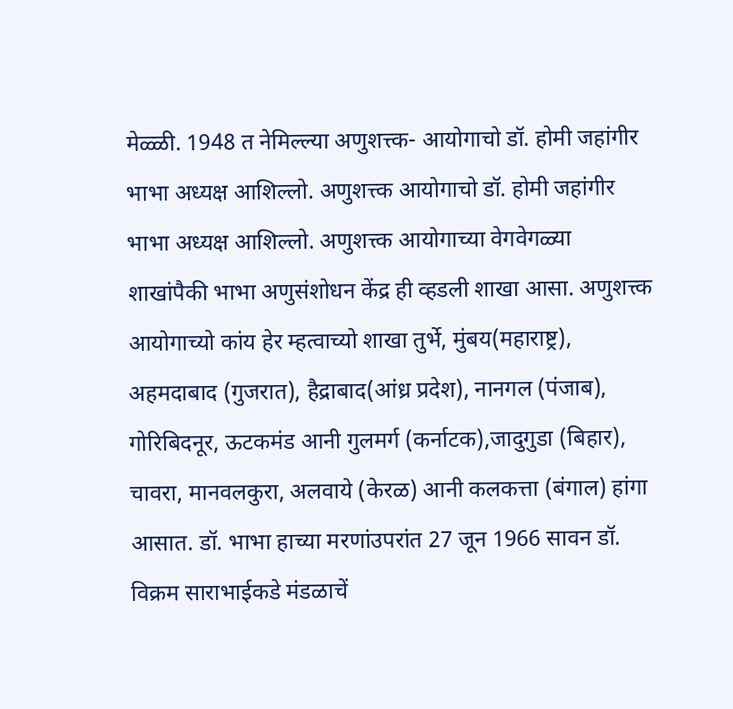मेळ्ळी. 1948 त नेमिल्ल्या अणुशत्त्क- आयोगाचो डॉ. होमी जहांगीर भाभा अध्यक्ष आशिल्लो. अणुशत्त्क आयोगाचो डॉ. होमी जहांगीर भाभा अध्यक्ष आशिल्लो. अणुशत्त्क आयोगाच्या वेगवेगळ्या शाखांपैकी भाभा अणुसंशोधन केंद्र ही व्हडली शाखा आसा. अणुशत्त्क आयोगाच्यो कांय हेर म्हत्वाच्यो शाखा तुर्भे, मुंबय(महाराष्ट्र), अहमदाबाद (गुजरात), हैद्राबाद(आंध्र प्रदेश), नानगल (पंजाब), गोरिबिदनूर, ऊटकमंड आनी गुलमर्ग (कर्नाटक),जादुगुडा (बिहार), चावरा, मानवलकुरा, अलवाये (केरळ) आनी कलकत्ता (बंगाल) हांगा आसात. डॉ. भाभा हाच्या मरणांउपरांत 27 जून 1966 सावन डॉ. विक्रम साराभाईकडे मंडळाचें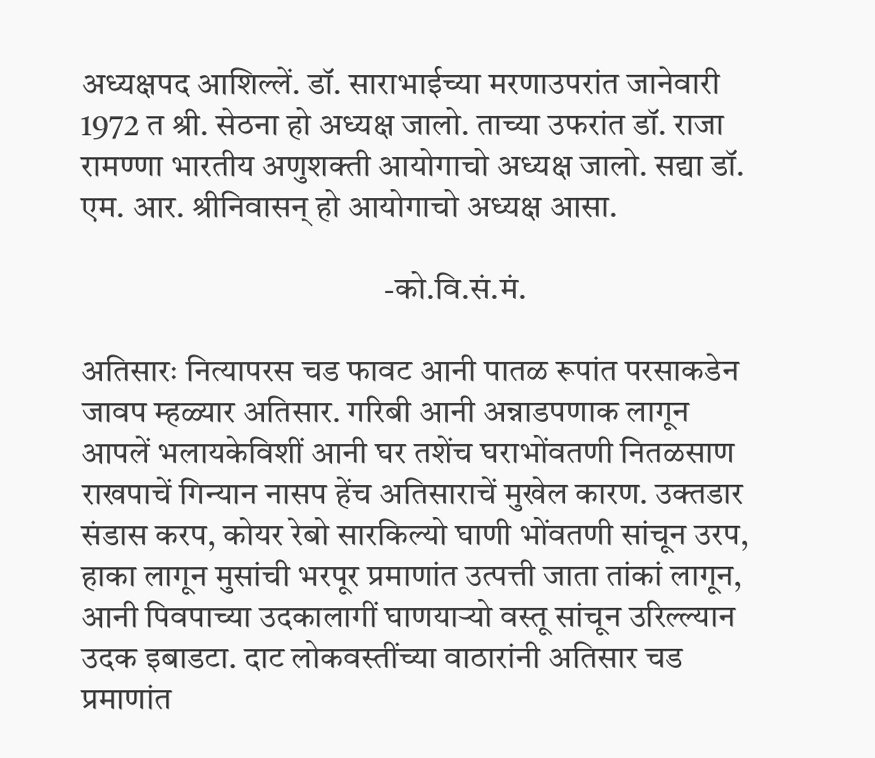अध्यक्षपद आशिल्लें. डॉ. साराभाईच्या मरणाउपरांत जानेवारी 1972 त श्री. सेठना हो अध्यक्ष जालो. ताच्या उफरांत डॉ. राजा रामण्णा भारतीय अणुशक्ती आयोगाचो अध्यक्ष जालो. सद्या डॉ. एम. आर. श्रीनिवासन् हो आयोगाचो अध्यक्ष आसा.

                                              -को.वि.सं.मं.

अतिसारः नित्यापरस चड फावट आनी पातळ रूपांत परसाकडेन जावप म्हळ्यार अतिसार. गरिबी आनी अन्नाडपणाक लागून आपलें भलायकेविशीं आनी घर तशेंच घराभोंवतणी नितळसाण राखपाचें गिन्यान नासप हेंच अतिसाराचें मुखेल कारण. उक्तडार संडास करप, कोयर रेबो सारकिल्यो घाणी भोंवतणी सांचून उरप, हाका लागून मुसांची भरपूर प्रमाणांत उत्पत्ती जाता तांकां लागून, आनी पिवपाच्या उदकालागीं घाणयाऱ्यो वस्तू सांचून उरिल्ल्यान उदक इबाडटा. दाट लोकवस्तींच्या वाठारांनी अतिसार चड प्रमाणांत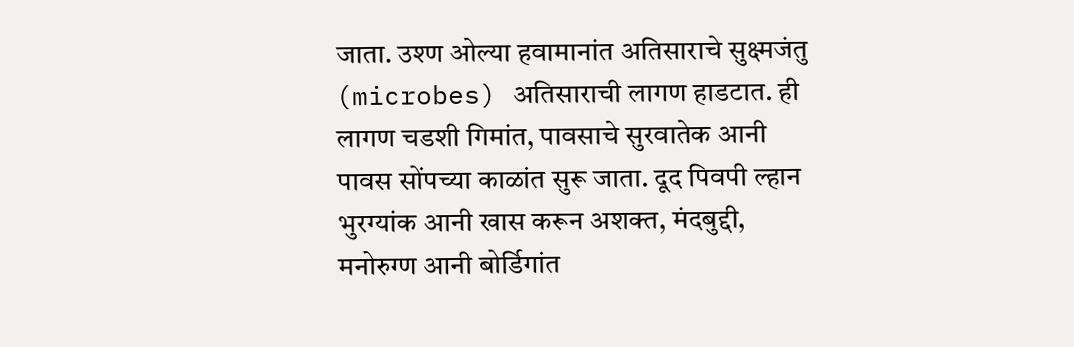जाता. उश्ण ओल्या हवामानांत अतिसाराचे सुक्ष्मजंतु (microbes) अतिसाराची लागण हाडटात. ही लागण चडशी गिमांत, पावसाचे सुरवातेक आनी पावस सोंपच्या काळांत सुरू जाता. दूद पिवपी ल्हान भुरग्यांक आनी खास करून अशक्त, मंदबुद्दी, मनोरुग्ण आनी बोर्डिगांत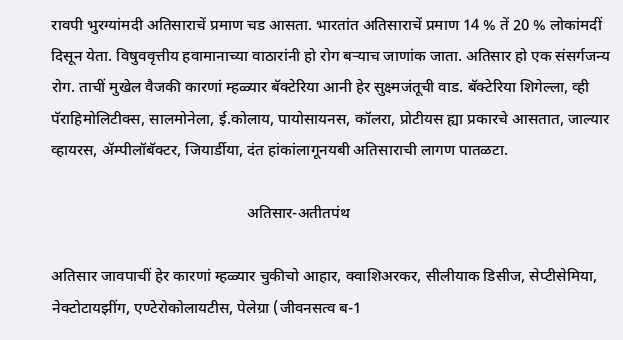रावपी भुरग्यांमदी अतिसाराचें प्रमाण चड आसता. भारतांत अतिसाराचें प्रमाण 14 % तें 20 % लोकांमदीं दिसून येता. विषुववृत्तीय हवामानाच्या वाठारांनी हो रोग बऱ्याच जाणांक जाता. अतिसार हो एक संसर्गजन्य रोग. ताचीं मुखेल वैजकी कारणां म्हळ्यार बॅक्टेरिया आनी हेर सुक्ष्मजंतूची वाड. बॅक्टेरिया शिगेल्ला, व्ही पॅराहिमोलिटीक्स, सालमोनेला, ई.कोलाय, पायोसायनस, कॉलरा, प्रोटीयस ह्या प्रकारचे आसतात, जाल्यार व्हायरस, ॲम्पीलॉबॅक्टर, जियार्डीया, दंत हांकांलागूनयबी अतिसाराची लागण पातळटा.

                                                  अतिसार-अतीतपंथ

अतिसार जावपाचीं हेर कारणां म्हळ्यार चुकीचो आहार, क्वाशिअरकर, सीलीयाक डिसीज, सेप्टीसेमिया, नेक्टोटायझींग, एण्टेरोकोलायटीस, पेलेग्रा (जीवनसत्व ब-1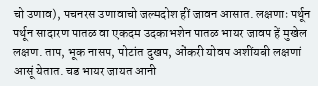चो उणाव), पचनरस उणावाचो जल्मदोश हीं जावन आसात. लक्षणाः पर्थून पर्थून सादारण पातळ वा एकदम उदकाभशेन पातळ भायर जावप हें मुखेल लक्षण. ताप, भूक नासप, पोटांत दुखप, ओंकरी योवप अशींयबी लक्षणां आसूं येतात. चड भायर जायत आनी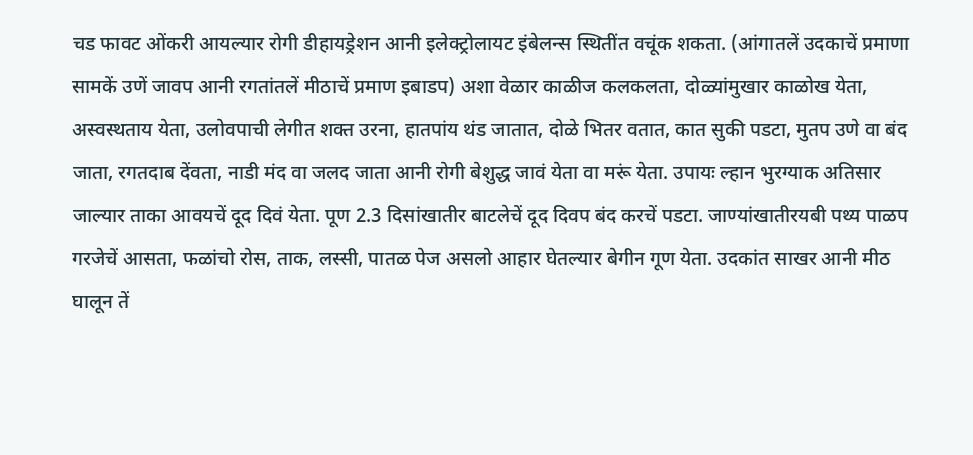चड फावट ओंकरी आयल्यार रोगी डीहायड्रेशन आनी इलेक्ट्रोलायट इंबेलन्स स्थितींत वचूंक शकता. (आंगातलें उदकाचें प्रमाणा सामकें उणें जावप आनी रगतांतलें मीठाचें प्रमाण इबाडप) अशा वेळार काळीज कलकलता, दोळ्यांमुखार काळोख येता, अस्वस्थताय येता, उलोवपाची लेगीत शक्त उरना, हातपांय थंड जातात, दोळे भितर वतात, कात सुकी पडटा, मुतप उणे वा बंद जाता, रगतदाब देंवता, नाडी मंद वा जलद जाता आनी रोगी बेशुद्ध जावं येता वा मरूं येता. उपायः ल्हान भुरग्याक अतिसार जाल्यार ताका आवयचें दूद दिवं येता. पूण 2.3 दिसांखातीर बाटलेचें दूद दिवप बंद करचें पडटा. जाण्यांखातीरयबी पथ्य पाळप गरजेचें आसता, फळांचो रोस, ताक, लस्सी, पातळ पेज असलो आहार घेतल्यार बेगीन गूण येता. उदकांत साखर आनी मीठ घालून तें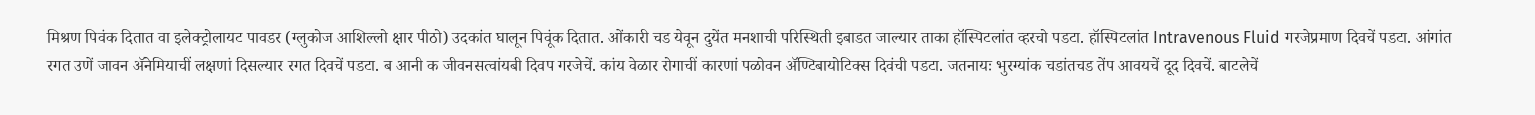मिश्रण पिवंक दितात वा इलेक्ट्रोलायट पावडर (ग्लुकोज आशिल्लो क्षार पीठो) उदकांत घालून पिवूंक दितात. ओंकारी चड येवून दुयेंत मनशाची परिस्थिती इबाडत जाल्यार ताका हॉस्पिटलांत व्हरचो पडटा. हॉस्पिटलांत Intravenous Fluid गरजेप्रमाण दिवचें पडटा. आंगांत रगत उणें जावन ॲनेमियाचीं लक्षणां दिसल्यार रगत दिवचें पडटा. ब आनी क जीवनसत्वांयबी दिवप गरजेचें. कांय वेळार रोगाचीं कारणां पळोवन ॲण्टिबायोटिक्स दिवंची पडटा. जतनायः भुरग्यांक चडांतचड तेंप आवयचें दूद दिवचें. बाटलेचें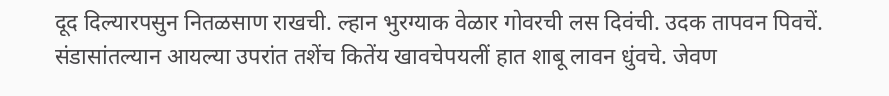दूद दिल्यारपसुन नितळसाण राखची. ल्हान भुरग्याक वेळार गोवरची लस दिवंची. उदक तापवन पिवचें. संडासांतल्यान आयल्या उपरांत तशेंच कितेंय खावचेपयलीं हात शाबू लावन धुंवचे. जेवण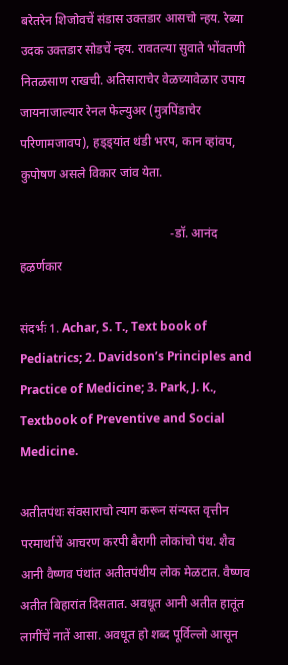बरेतरेन शिजोवचें संडास उक्तडार आसचो न्हय. रेब्या उदक उक्तडार सोडचें न्हय. रावतल्या सुवाते भोंवतणी नितळसाण राखची. अतिसाराचेर वेळच्यावेळार उपाय जायनाजाल्यार रेनल फेल्युअर (मुत्रपिंडाचेर परिणामजावप), हड्ड्यांत थंडी भरप, कान व्हांवप, कुपोषण असले विकार जांव येता.

                                                -डॉ. आनंद हऴर्णकार

संदर्भः 1. Achar, S. T., Text book of Pediatrics; 2. Davidson’s Principles and Practice of Medicine; 3. Park, J. K., Textbook of Preventive and Social Medicine.

अतीतपंथः संवसाराचो त्याग करून संन्यस्त वृत्तीन परमार्थाचें आचरण करपी बैरागी लोकांचो पंथ. शैव आनी वैष्णव पंथांत अतीतपंथीय लोक मेळटात. वैष्णव अतीत बिहारांत दिसतात. अवधूत आनी अतीत हातूंत लागींचें नातें आसा. अवधूत हो शब्द पूर्विल्लो आसून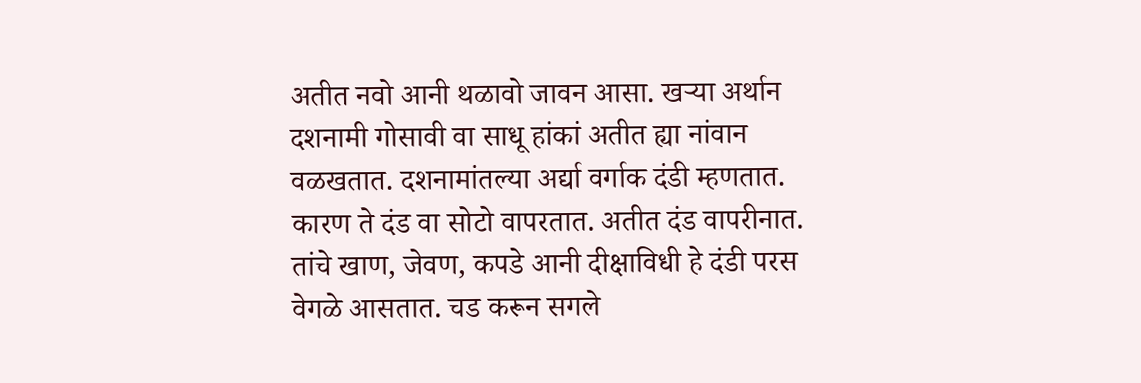अतीत नवो आनी थळावो जावन आसा. खऱ्या अर्थान दशनामी गोसावी वा साधू हांकां अतीत ह्या नांवान वळखतात. दशनामांतल्या अर्द्या वर्गाक दंडी म्हणतात. कारण ते दंड वा सोटो वापरतात. अतीत दंड वापरीनात. तांचे खाण, जेवण, कपडे आनी दीक्षाविधी हे दंडी परस वेगळे आसतात. चड करून सगले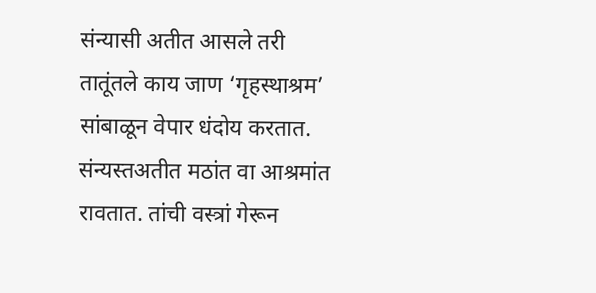संन्यासी अतीत आसले तरी तातूंतले काय जाण ‘गृहस्थाश्रम’ सांबाळून वेपार धंदोय करतात. संन्यस्तअतीत मठांत वा आश्रमांत रावतात. तांची वस्त्रां गेरून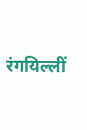रंगयिल्लीं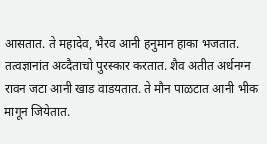आसतात. ते महादेव, भैरव आनी हनुमान हाका भजतात. तत्वज्ञानांत अव्दैताचो पुरस्कार करतात. शैव अतीत अर्धनग्न रावन जटा आनी खाड वाडयतात. ते मौन पाळटात आनी भीक मागून जियेतात.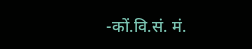-कों.वि.सं. मं.